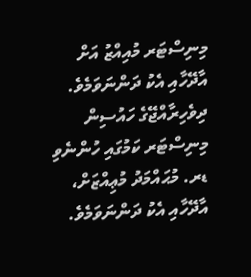މިނިސްޓަރ މުއިއްޒު އަށް އާދޭހާއި އެކު ދަންނަވަމެވެ.
ދިވެހިރާއްޖޭގެ ހައުސިން މިނިސްޓަރ ކަމުގައި ހުންނެވި ޑރ. މުޙައްމަދު މުޢިއްޒަށް،
އާދޭހާއި އެކު ދަންނަވަމެވެ.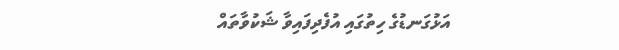އަޅުގަނޑުގެ ހިތުގައި އުފެދިފައިވާ ޝަކުވާތައް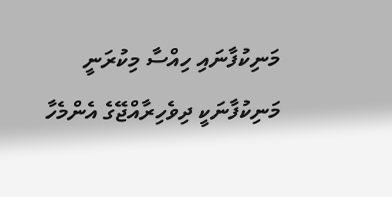މަނިކުފާނައި ހިއްސާ މިކުރަނީ މަނިކުފާނަކީ ދިވެހިރާއްޖޭގެ އެންމެހާ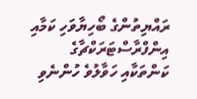ރައްޔިތުންގެ ބޯހިޔާވަހި ކަމާއި އިންފްރާސްޓަރަކްޗާގެ ކަންތަކާއި ހަވާލުވެ ހުންނެވި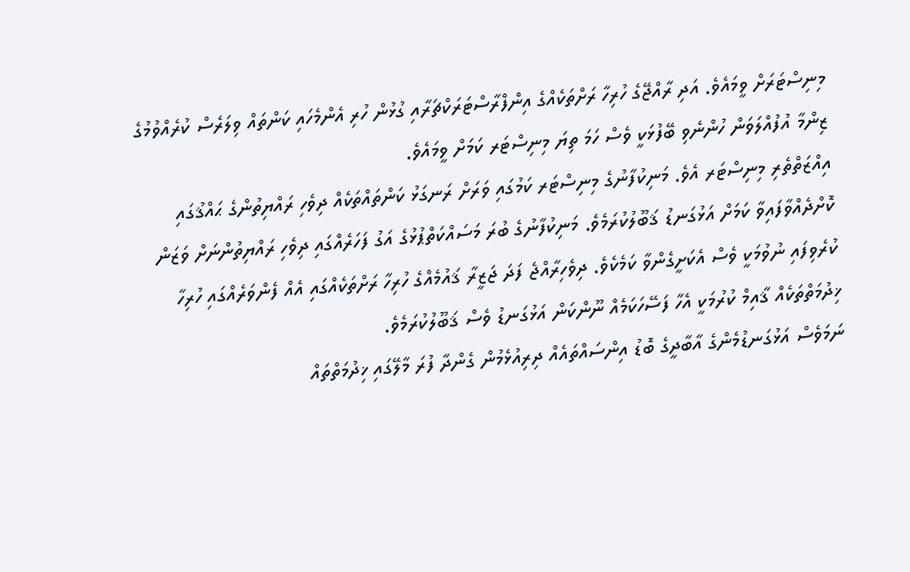މިނިސްޓަރަށް ވީމައެވެ. އަދި ރާއްޖޭގެ ހުރިހާ ރަށްތަކެއްގެ އިންފްރާސްޓަރަކްޗަރާއި ގުޅުން ހުރި އެންމެހައި ކަންތައް ވިލަރެސް ކުރެއްވުމުގެ ޒިންމާ އުފުއްލަވަން ހުންނެވި ބޭފުޅަކީ ވެސް ހަމަ ތިޔަ މިނިސްޓަރ ކަމަށް ވީމައެވެ.
އިއްޒަތްތެރި މިނިސްޓަރ އެވެ. މަނިކުފާނުގެ މިނިސްޓަރ ކަމުގައި ވަރަށް ރަނގަޅު ކަންތައްތަކެއް ދިވެހި ރައްޔިތުންގެ ޙައްޤުގައި ކޮށްދެއްވާފައިވާ ކަމަށް އަޅުގަނޑު ޤަބޫލުކުރަމެވެ. މަނިކުފާނުގެ ބުރަ މަސައްކަތްޕުޅުގެ އަގު ފަހަރެއްގައި ދިވެހި ރައްޔިތުންނަށް ވަޒަން ކުރެވިފައި ނުވުމަކީ ވެސް އެކަށީގެންވާ ކަމެކެވެ. ދިވެހިރާއްޖެ ފަދަ ޖަޒީރާ ޤައުމެއްގެ ހުރިހާ ރަށްތަކެއްގައި އެއް ފެންވަރެއްގައި ހުރިހާ ޚިދުމަތްތަކެއް ޤާއިމް ކުރުމަކީ އެހާ ފަސޭހަކަމެއް ނޫންކަން އަޅުގަނޑު ވެސް ޤަބޫލުކުރަމެވެ.
ނަމަވެސް އަޅުގަނޑުމެންގެ އާބާދީގެ ބޮޑު އިންސައްތައެއް ދިރިއުޅެމުން ގެންދާ ފުރަ މާލޭގައި ޚިދުމަތްތައް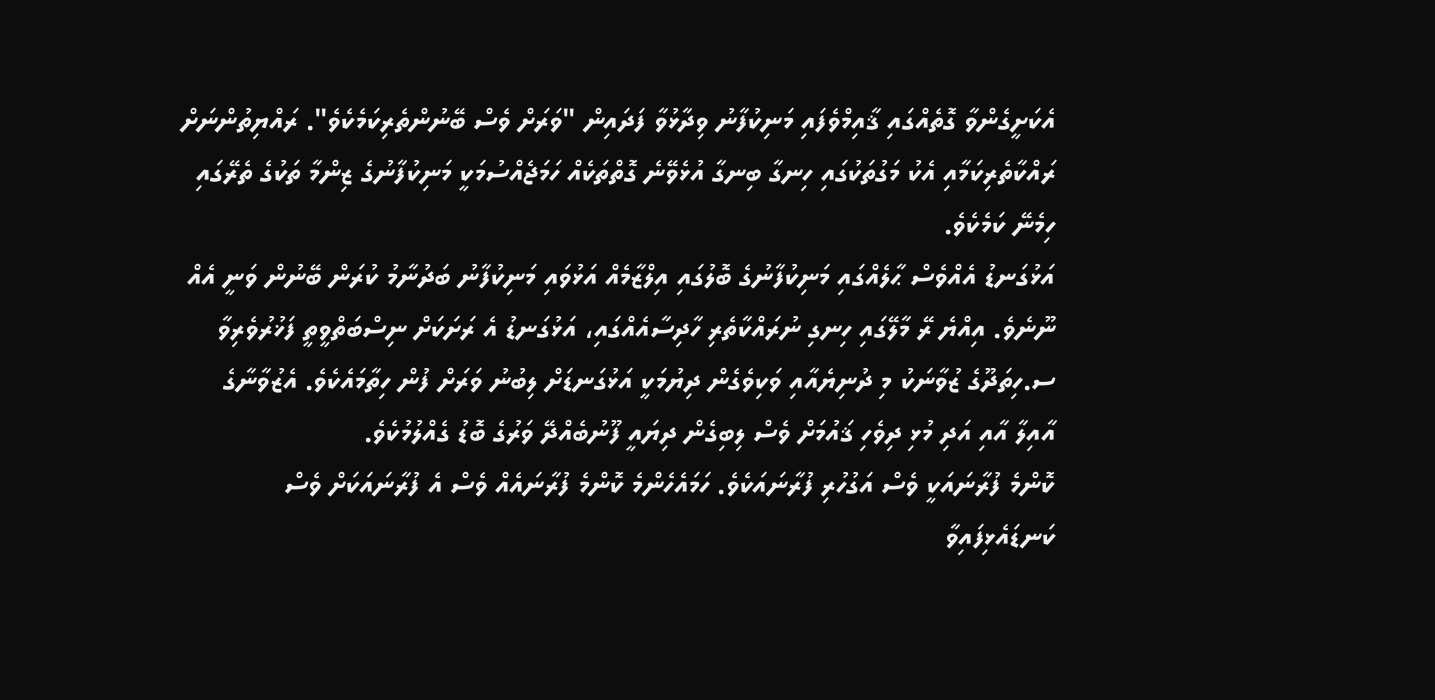އެކަށީގެންވާ ގޮތެއްގައި ޤާއިމްވެފައި މަނިކުފާނު ވިދާޅުވާ ފަދައިން "ވަރަށް ވެސް ބޭނުންތެރިކަމެކެވެ". ރައްޔިތުންނަށް ރައްކާތެރިކަމާއި އެކު މަގުތަކުގައި ހިނގާ ބިނގާ އުޅެވޭނެ ގޮތްތަކެއް ހަމަޖެއްސުމަކީ މަނިކުފާނުގެ ޒިންމާ ތަކުގެ ތެރޭގައި ހިމެނޭ ކަމެކެވެ.
އަޅުގަނޑު އެއްވެސް ޙާލެއްގައި މަނިކުފާނުގެ ބޮލުގައި އިލްޒާމެއް އަޅުވައި މަނިކުފާނު ބަދުނާމު ކުރަން ބޭނުން ވަނީ އެއް ނޫނެވެ. އިއްޔެ ރޭ މާލޭގައި ހިނގި ނުރައްކާތެރި ހާދިސާއެއްގައި، އަޅުގަނޑު އެ ރަށަކަށް ނިސްބަތްވީތީ ފަޚުރުވެރިވާ ސ.ހިތަދޫގެ ޒުވާނަކު މި ދުނިޔެއާއި ވަކިވެގެން ދިޔުމަކީ އަޅުގަނޑަށް ލިބުނު ވަރަށް ފުން ހިތާމައެކެވެ. އެޒުވާނާގެ އާއިލާ އާއި އަދި މުޅި ދިވެހި ޤައުމަށް ވެސް ލިބިގެން ދިޔައީ ފޫނުބެއްދޭ ވަރުގެ ބޮޑު ގެއްލުމުކެވެ.
ކޮންމެ ފުރާނައަކީ ވެސް އަގުހުރި ފުރާނައަކެވެ. ހަމައެހެންމެ ކޮންމެ ފުރާނައެއް ވެސް އެ ފުރާނައަކަށް ވެސް ކަނޑައެޅިފައިވާ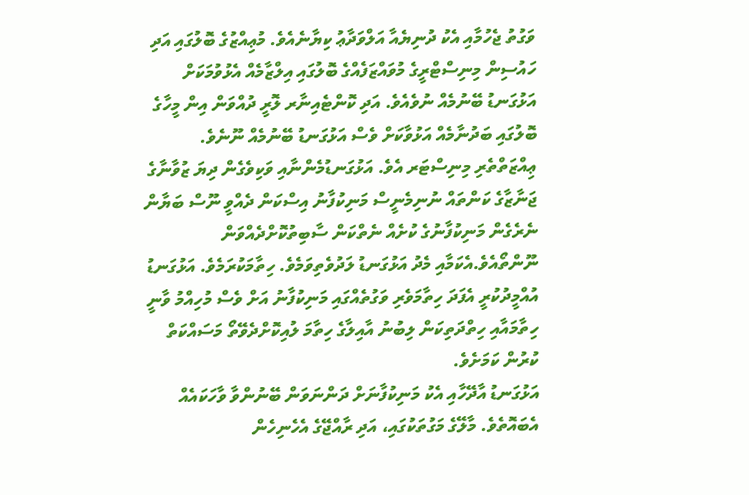ވަގުތު ޖެހުމާއި އެކު ދުނިޔެއާ އަލްވަދާޢު ކިޔާނެއެވެ. މުޢިއްޒުގެ ބޮލުގައި އަދި ހައުސިން މިނިސްޓްރީގެ މުވައްޒަފެއްގެ ބޮލުގައި އިލްޒާމެއް އެޅުވުމަކަށް އަޅުގަނޑު ބޭނުމެއް ނުވެއެވެ. އަދި ކޮންޓެއިނާރ ލޮރީ ދުއްވަން އިން މީހާގެ ބޮލުގައި ބަދުނާމެއް އަޅުވާކަށް ވެސް އަޅުގަނޑު ބޭނުމެއް ނޫނެވެ.
ޢިއްޒަތްތެރި މިނިސްޓަރ އެވެ. އަޅުގަނޑުމެންނާއި ވަކިވެގެން ދިޔަ ޒުވާނާގެ ޖަނާޒާގެ ކަންތައް ނުނިމެނީސް މަނިކުފާނު އިސްކަން ދެއްވީ ނޫސް ބަޔާން ނެރެގެން މަނިކުފާނުގެ ކުށެއް ނެތްކަން ސާބިތުކޮށްދެއްވަން ނޫންތޯއެވެ.އެކަމާއި މެދު އަޅުގަނޑު ލަދުވެތިވަމެވެ. ހިތާމަކުރަމެވެ. އަޅުގަނޑު އުއްމީދުކުރީ އެފަދަ ހިތާމަވެރި ވަގުތެއްގައި މަނިކުފާނު އަށް ވެސް މުހިއްމު ވާނީ ހިތާމައާއި ހިތްދަތިކަން ލިބުނު އާއިލާގެ ހިތާމަ ލުއިކޮށްދެވޭތޯ މަސައްކަތް ކުރުން ކަމަށެވެ.
އަޅުގަނޑު އާދޭހާއި އެކު މަނިކުފާނަށް ދަންނަވަން ބޭނުންވާ ވާހަކައެއް އެބައޮތެވެ. މާލޭގެ މަގުތަކުގައި، އަދި ރާއްޖޭގެ އެހެނިހެން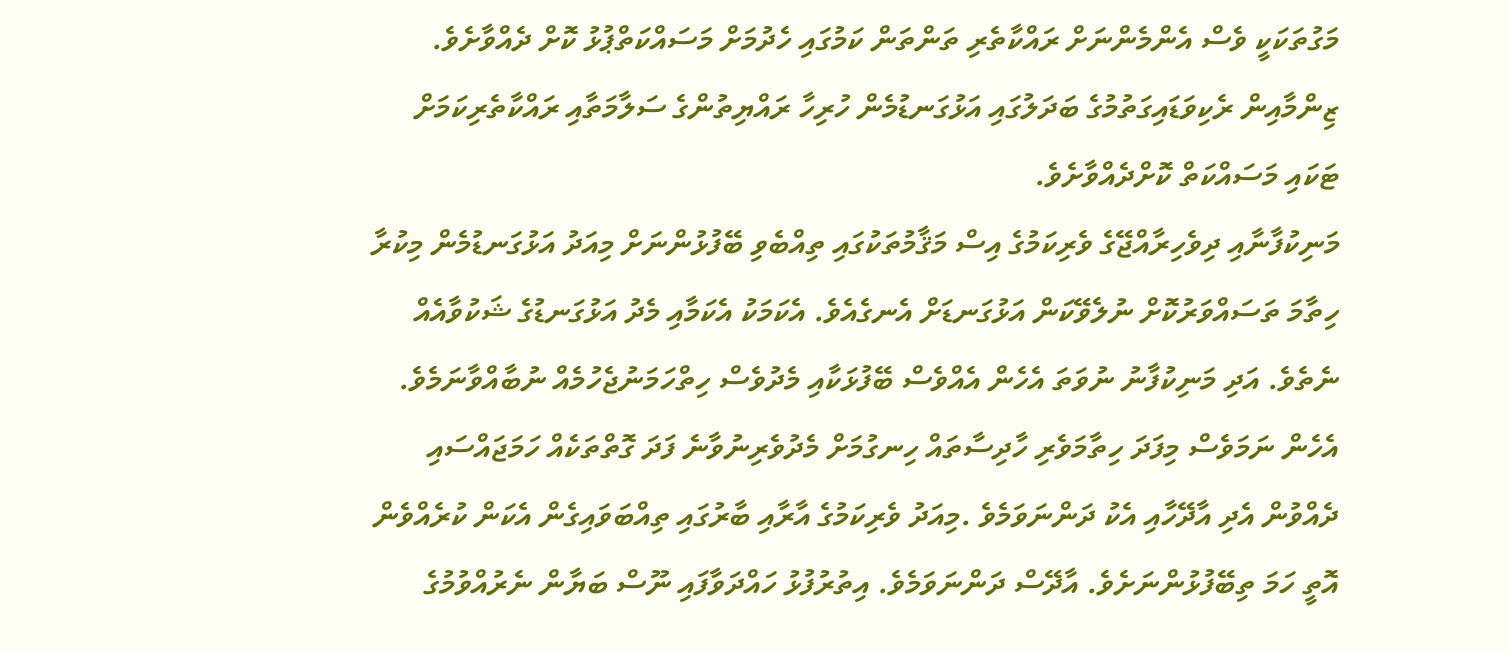މަގުތަކަކީ ވެސް އެންމެންނަށް ރައްކާތެރި ތަންތަން ކަމުގައި ހެދުމަށް މަސައްކަތްޕުޅު ކޮށް ދެއްވާށެވެ. ޒިންމާއިން ރެކިވަޑައިގަތުމުގެ ބަދަލުގައި އަޅުގަނޑުމެން ހުރިހާ ރައްޔިތުންގެ ސަލާމަތާއި ރައްކާތެރިކަމަށް ޓަކައި މަސައްކަތް ކޮށްދެއްވާށެވެ.
މަނިކުފާނާއި ދިވެހިރާއްޖޭގެ ވެރިކަމުގެ އިސް މަޤާމުތަކުގައި ތިއްބެވި ބޭފުޅުންނަށް މިއަދު އަޅުގަނޑުމެން މިކުރާ ހިތާމަ ތަސައްވަރުކޮށް ނުލެވޭކަން އަޅުގަނޑަށް އެނގެއެވެ. އެކަމަކު އެކަމާއި މެދު އަޅުގަނޑުގެ ޝަކުވާއެއް ނެތެވެ. އަދި މަނިކުފާނު ނުވަތަ އެހެން އެއްވެސް ބޭފުޅަކާއި މެދުވެސް ހިތްހަމަނުޖެހުމެއް ނުބާއްވާނަމެވެ.
އެހެން ނަމަވެސް މިފަދަ ހިތާމަވެރި ހާދިސާތައް ހިނގުމަށް މެދުވެރިނުވާނެ ފަދަ ގޮތްތަކެއް ހަމަޖައްސައި ދެއްވުން އެދި އާދޭހާއި އެކު ދަންނަވަމެވެ .މިއަދު ވެރިކަމުގެ އާރާއި ބާރުގައި ތިއްބަވައިގެން އެކަން ކުރެއްވެން އޮތީ ހަމަ ތިބޭފުޅުންނަށެވެ. އާދޭސް ދަންނަވަމެވެ. އިތުރުފުޅު ހައްދަވާފައި ނޫސް ބަޔާން ނެރުއްވުމުގެ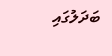ބަދަލުގައި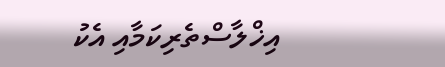އިޚްލާސްތެރިކަމާއި އެކު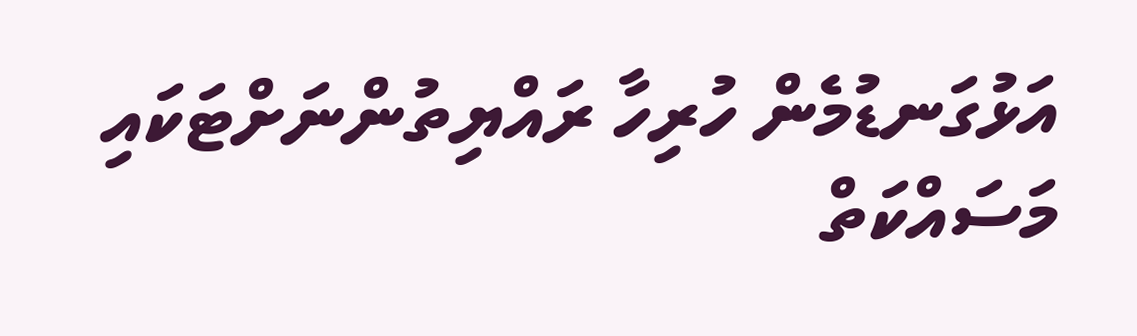އަޅުގަނޑުމެން ހުރިހާ ރައްޔިތުންނަށްޓަކައި މަސައްކަތް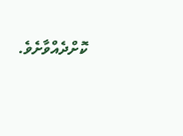ކޮށްދެއްވާށެވެ.